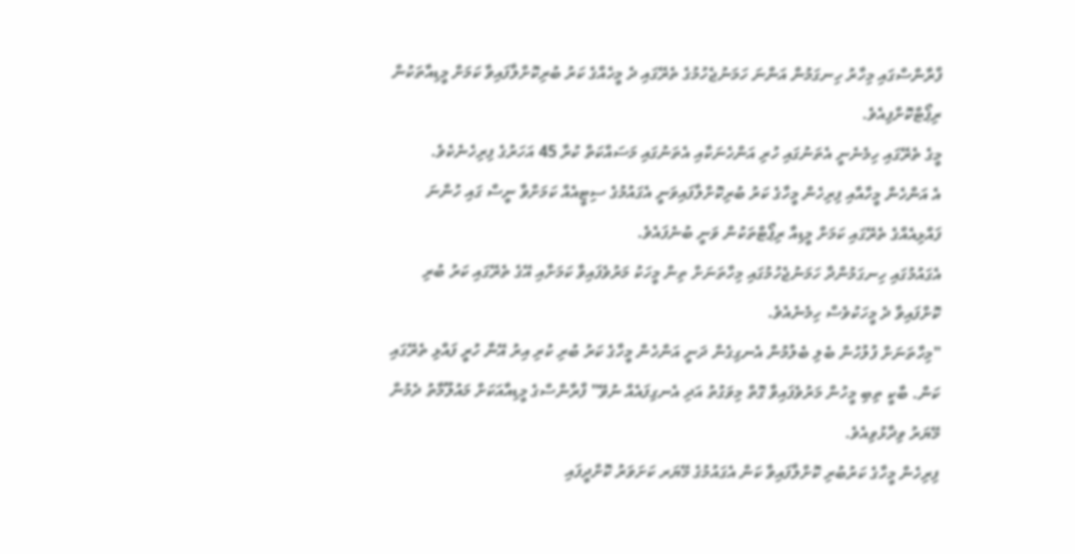ފްރާންސްގައި މިހާރު ހިނގަމުން އަންނަ ހަމަނުޖެހުމުގެ ތެރޭގައި ދެ މީހެއްގެ ކަރު ބުރިކޮށްލާފައިވާ ކަމަށް މީޑިއާތަކުން ރިޕޯޓްކޮށްފިއެވެ.
މީގެ ތެރޭގައި ހިމެނެނީ އެތަނުގައި ހުރި އަންހެނަކާއި އެތަނުގައި މަސައްކަތް ކުރާ 45 އަހަރުގެ ފިރިހެނެކެވެ.
އެ އަންހެން މީހާއާއި ފިރިހެން މީހާގެ ކަރު ބުރިކޮށްލާފައިވަނީ އެގައުމުގެ ސިޓީއެއް ކަމަށްވާ ނީސް ގައި ހުންނަ ފައްޅިއެއްގެ ތެރޭގައި ކަމަށް މީޑިއާ ރިޕޯޓްތަކުން ވަނީ ބުނެފައެވެ.
އެގައުމުގައި ހިނގަމުންދާ ހަމަނުޖެހުމުގައި މިހާތަނަށް ތިން މީހަކު މަރުވެފައިވާ ކަމަށާއި އޭގެ ތެރޭގައި ކަރު ބުރި ކޮށްފައިވާ ދެ މީހަކުވެސް ހިމެނެއެވެ.
"މިހާތަނަށް ފުލުހުން ބެލި ބެލުމުން އެނގިގެން ދަނީ އަންހެން މީހާގެ ކަރު ބުރި ކުރި އިރު އޭނާ ހުރީ ފައްޅި ތެރޭގައި ކަން. ބާކީ ތިބި މީހުން މަރުވެފައިވާ ގޮތް މިވަގުތު އަދި އެނގިފައެއް ނުވޭ" ފްރާންސްގެ މީޑިއާއަކަށް މައުލޫމާތު ދެމުން މޭޔަރު ވިދާޅުވިއެވެ.
ފިރިހެން މީހާގެ ކަރުބުރި ކޮށްލާފައިވާ ކަން އެގައުމުގެ މޭޔަރ ކަށަވަރު ކޮށްދީފައި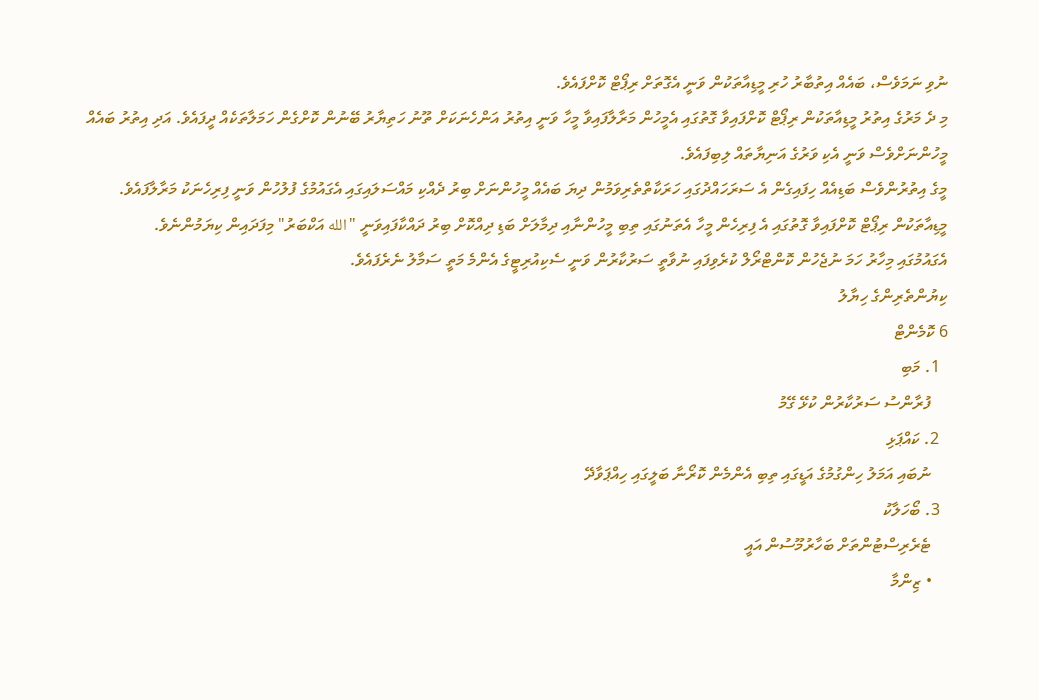ނުވި ނަމަވެސް، ބައެއް އިތުބާރު ހުރި މީޑިއާތަކުން ވަނީ އެގޮތަށް ރިޕޯޓް ކޮށްފައެވެ.
މި ދެ މަރުގެ އިތުރު މީޑިއާތަކުން ރިޕޯޓް ކޮށްފައިވާ ގޮތުގައި އެމީހުން މަރާލާފައިވާ މީހާ ވަނީ އިތުރު އަންހެނަކަށް ތޫނު ހަތިޔާރު ބޭނުން ކޮށްގެން ހަމަލާތަކެއް ދީފައެވެ. އަދި އިތުރު ބައެއް މީހުންނަށްވެސް ވަނީ އެކި ވަރުގެ އަނިޔާތައް ލިބިފައެވެ.
މީގެ އިތުރުންވެސް ބަޑިއެއް ހިފައިގެން އެ ސަރަހައްދުގައި ހަރަކާތްތެރިވަމުން ދިޔަ ބައެއް މީހުންނަށް ބިރު ދެއްކި މައްސަލައިގައި އެގައުމުގެ ފުލުހުން ވަނީ ފިރިހެނަކު މަރާލާފައެވެ. މީޑިއާތަކުން ރިޕޯޓް ކޮށްފައިވާ ގޮތުގައި އެ ފިރިހެން މީހާ އެތަނުގައި ތިބި މީހުންނާއި ދިމާލަށް ބަޑި ދިއްކޮށް ބިރު ދައްކާފައިވަނީ "الله އަކްބަރު" މިފަދައިން ކިޔަމުންނެވެ.
އެގައުމުގައި މިހާރު ހަމަ ނުޖެހުން ކޮންޓްރޯލް ކުރެވިފައި ނުވާތީ ސަރުކާރުން ވަނީ ސެކިއުރިޓީގެ އެންމެ މަތީ ސަމާލު ނެރެފައެވެ.
ކިޔުންތެރިންގެ ހިޔާލު
6 ކޮމެންޓް
  1. މަބި
    ފުރާންސު ސަރުކާރުން ކުޅޭ ގޭމު
  2. ކައްޕަޅި
    ނުބައި އަމަލު ހިންގުމުގެ އަޑީގައި ތިބި އެންމެން ކޮރޯނާ ބަލީގައި ހިއްޕަވާދޭ
  3. ބޯހަލާކު
    ޓެރެރިސްޓުންތަށް ބަހާރުމޫސުން އައީ
    • ޒިންމާ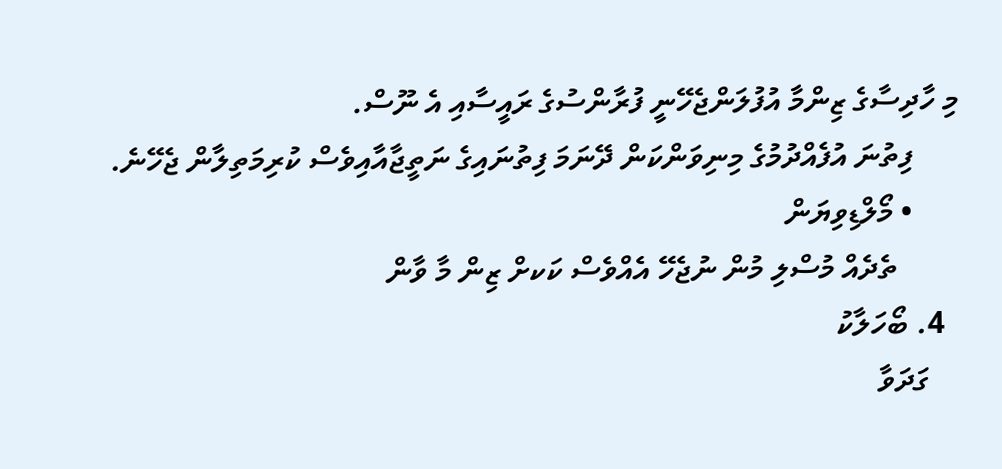މި ހާދިސާގެ ޒިންމާ އުފުލަންޖެހޭނީ ފުރާންސުގެ ރައީސާއި އެ ނޫސް.
      ފިތުނަ އުފެއްދުމުގެ މިނިވަންކަން ދޭނަމަ ފިތުނައިގެ ނަތީޖާއާއިވެސް ކުރިމަތިލާން ޖެހޭނެ.
      • މޯލްޑިވިޔަން
        ތެދެއް މުސްލި މުން ނުޖެހޭ އެއްވެސް ކަކށް ޒިން މާ ވާން
  4. ބޯހަލާކު
    ގަދަވާ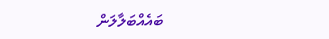ބައެއްބަލާލަން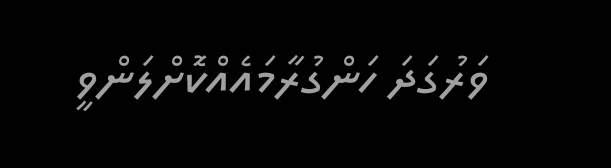ވަރުގަދަ ހަންގުރާމައެއްކޮށްލަންވީ